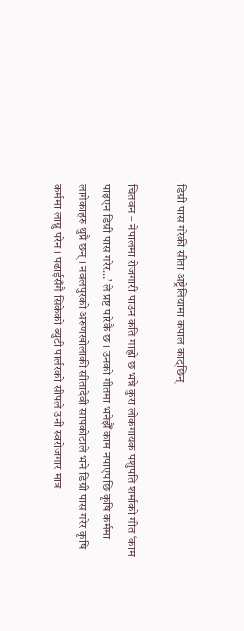डिग्री पास गरेकी सीता अष्ट्रेलियामा कपाल काट्छिन्

चितवन – नेपालमा रोजगारी पाउन कति गाह्रो छ भन्ने कुरा लोकगायक पशुपति शर्माको गीत ‘काम पाइएन डिग्री पास गरेर…’ ले प्रष्ट पारेकै छ । उनको गीतमा भनेझैँ काम नपाएपछि कृषि कर्ममा लागेकाहरु थुप्रै छन् । नवलपुरको अरुणखोलाकी सीतादेवी सापकोटाले भने डिग्री पास गरेर कृषि कर्ममा लाग्नु परेन । पढाईसँगै सिकेको ब्युटी पार्लरको सीपले उनी स्वरोजगार मात्र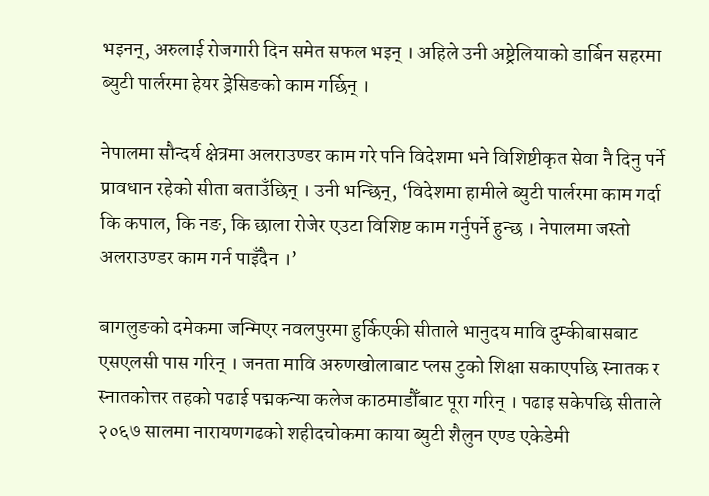भइनन्, अरुलाई रोजगारी दिन समेत सफल भइन् । अहिले उनी अष्ट्रेलियाको डार्बिन सहरमा ब्युटी पार्लरमा हेयर ड्रेसिङको काम गर्छिन् ।

नेपालमा सौन्दर्य क्षेत्रमा अलराउण्डर काम गरे पनि विदेशमा भने विशिष्टीकृत सेवा नै दिनु पर्ने प्रावधान रहेको सीता बताउँछिन् । उनी भन्छिन्, ‘विदेशमा हामीले ब्युटी पार्लरमा काम गर्दा कि कपाल, कि नङ, कि छाला रोजेर एउटा विशिष्ट काम गर्नुपर्ने हुन्छ । नेपालमा जस्तो अलराउण्डर काम गर्न पाइँदैन ।’

बागलुङको दमेकमा जन्मिएर नवलपुरमा हुर्किएकी सीताले भानुदय मावि दुम्कीबासबाट एसएलसी पास गरिन् । जनता मावि अरुणखोलाबाट प्लस टुको शिक्षा सकाएपछि स्नातक र स्नातकोत्तर तहको पढाई पद्मकन्या कलेज काठमाडौँबाट पूरा गरिन् । पढाइ सकेपछि सीताले २०६७ सालमा नारायणगढको शहीदचोकमा काया ब्युटी शैलुन एण्ड एकेडेमी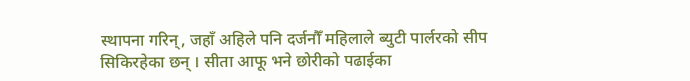स्थापना गरिन्, जहाँ अहिले पनि दर्जनौँ महिलाले ब्युटी पार्लरको सीप सिकिरहेका छन् । सीता आफू भने छोरीको पढाईका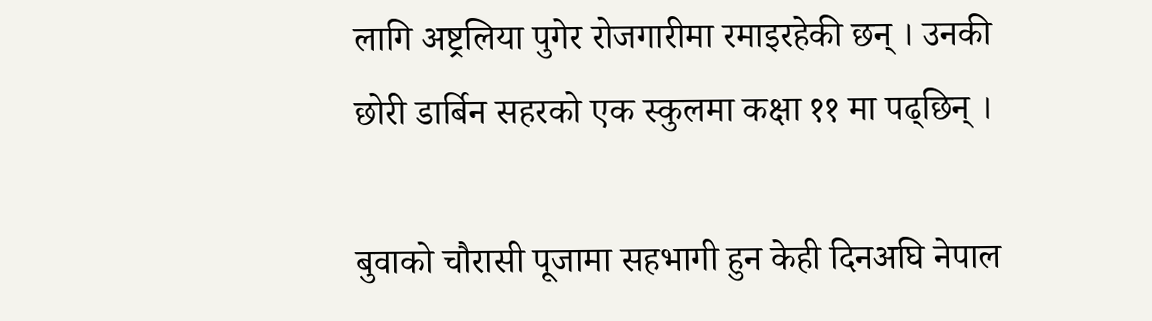लागि अष्ट्रलिया पुगेर रोजगारीमा रमाइरहेकी छन् । उनकी छोरी डार्बिन सहरको एक स्कुलमा कक्षा ११ मा पढ्छिन् ।

बुवाको चौरासी पूजामा सहभागी हुन केही दिनअघि नेपाल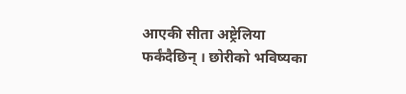आएकी सीता अष्ट्रेलिया फर्कंदैछिन् । छोरीको भविष्यका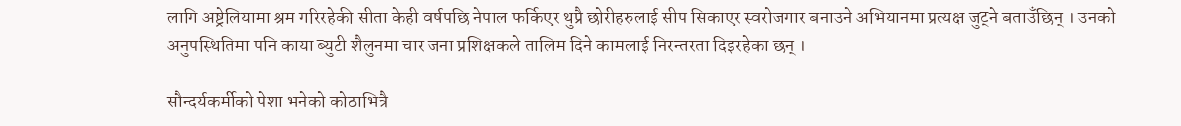लागि अष्ट्रेलियामा श्रम गरिरहेकी सीता केही वर्षपछि नेपाल फर्किएर थुप्रै छोरीहरुलाई सीप सिकाएर स्वरोजगार बनाउने अभियानमा प्रत्यक्ष जुट्ने बताउँछिन् । उनको अनुपस्थितिमा पनि काया ब्युटी शैलुनमा चार जना प्रशिक्षकले तालिम दिने कामलाई निरन्तरता दिइरहेका छन् ।

सौन्दर्यकर्मीको पेशा भनेको कोठाभित्रै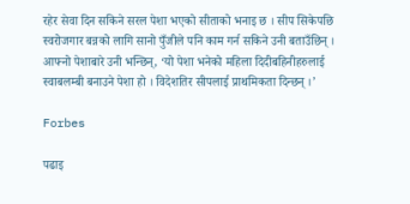रहेर सेवा दिन सकिने सरल पेशा भएको सीताको भनाइ छ । सीप सिकेपछि स्वरोजगार बन्नको लागि सानो पुँजीले पनि काम गर्न सकिने उनी बताउँछिन् । आफ्नो पेशाबारे उनी भन्छिन्, ‘यो पेशा भनेको महिला दिदीबहिनीहरुलाई स्वाबलम्बी बनाउने पेशा हो । विदेशतिर सीपलाई प्राथमिकता दिन्छन् ।’

Forbes

पढाइ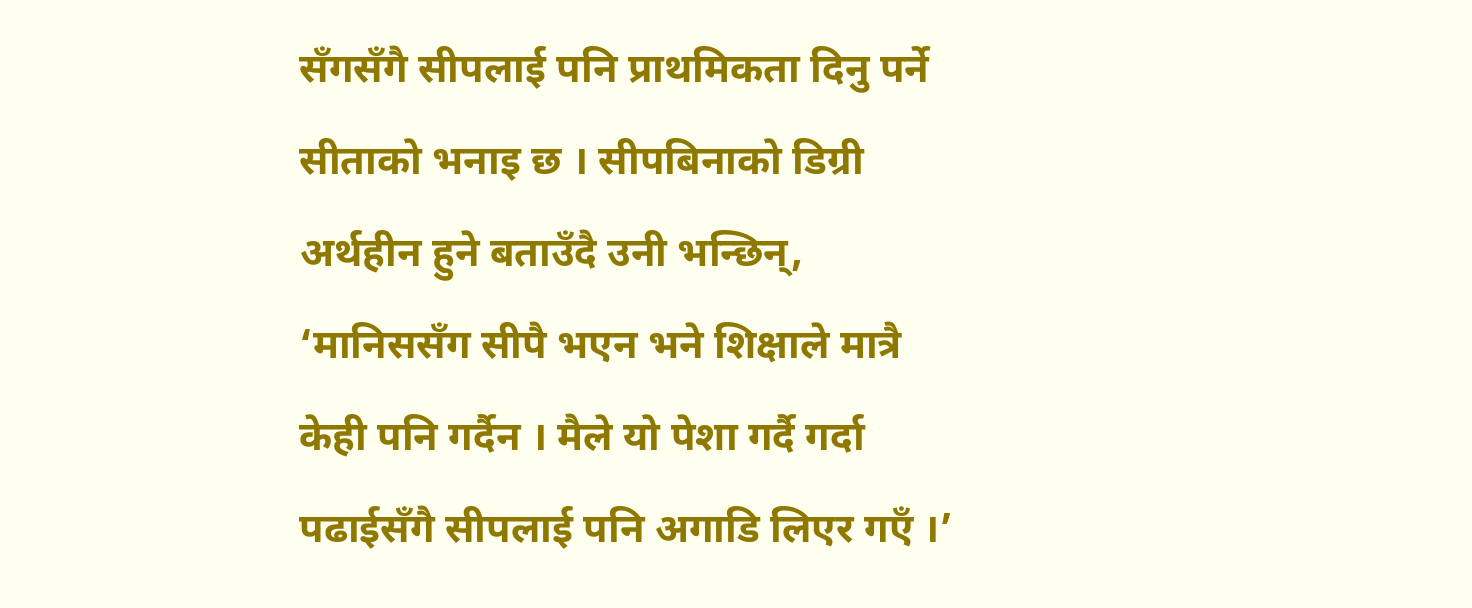सँगसँगै सीपलाई पनि प्राथमिकता दिनु पर्ने सीताको भनाइ छ । सीपबिनाको डिग्री अर्थहीन हुने बताउँदै उनी भन्छिन्, ‘मानिससँग सीपै भएन भने शिक्षाले मात्रै केही पनि गर्दैन । मैले यो पेशा गर्दै गर्दा पढाईसँगै सीपलाई पनि अगाडि लिएर गएँ ।’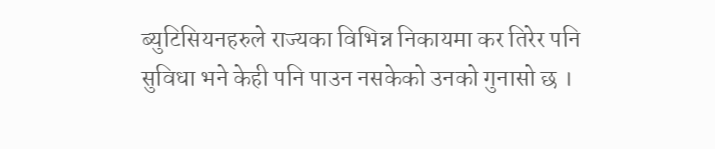ब्युटिसियनहरुले राज्यका विभिन्न निकायमा कर तिरेर पनि सुविधा भने केही पनि पाउन नसकेको उनको गुनासो छ ।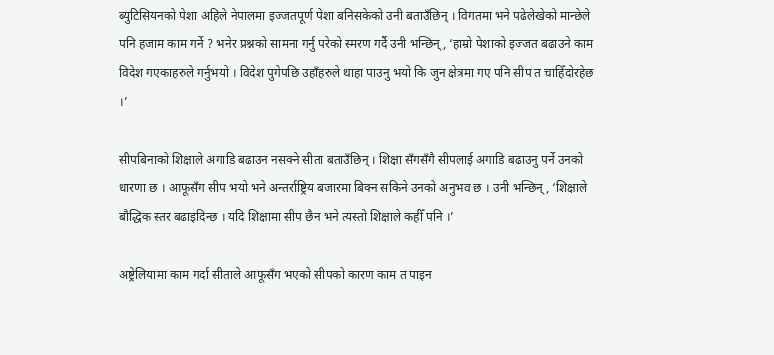ब्युटिसियनको पेशा अहिले नेपालमा इज्जतपूर्ण पेशा बनिसकेको उनी बताउँछिन् । विगतमा भने पढेलेखेको मान्छेले पनि हजाम काम गर्ने ? भनेर प्रश्नको सामना गर्नु परेको स्मरण गर्दै उनी भन्छिन्, ‘हाम्रो पेशाको इज्जत बढाउने काम विदेश गएकाहरुले गर्नुभयो । विदेश पुगेपछि उहाँहरुले थाहा पाउनु भयो कि जुन क्षेत्रमा गए पनि सीप त चाहिँदोरहेछ ।’

सीपबिनाको शिक्षाले अगाडि बढाउन नसक्ने सीता बताउँछिन् । शिक्षा सँगसँगै सीपलाई अगाडि बढाउनु पर्ने उनको धारणा छ । आफूसँग सीप भयो भने अन्तर्राष्ट्रिय बजारमा बिक्न सकिने उनको अनुभव छ । उनी भन्छिन्, ‘शिक्षाले बौद्धिक स्तर बढाइदिन्छ । यदि शिक्षामा सीप छैन भने त्यस्तो शिक्षाले कहीँ पनि ।’

अष्ट्रेलियामा काम गर्दा सीताले आफूसँग भएको सीपको कारण काम त पाइन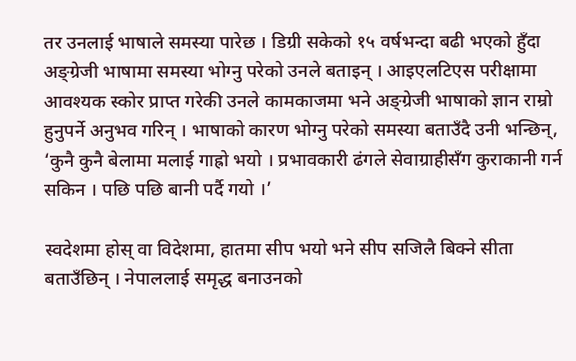तर उनलाई भाषाले समस्या पारेछ । डिग्री सकेको १५ वर्षभन्दा बढी भएको हुँदा अङ्ग्रेजी भाषामा समस्या भोग्नु परेको उनले बताइन् । आइएलटिएस परीक्षामा आवश्यक स्कोर प्राप्त गरेकी उनले कामकाजमा भने अङ्ग्रेजी भाषाको ज्ञान राम्रो हुनुपर्ने अनुभव गरिन् । भाषाको कारण भोग्नु परेको समस्या बताउँदै उनी भन्छिन्, ‘कुनै कुनै बेलामा मलाई गाह्रो भयो । प्रभावकारी ढंगले सेवाग्राहीसँग कुराकानी गर्न सकिन । पछि पछि बानी पर्दै गयो ।’

स्वदेशमा होस् वा विदेशमा, हातमा सीप भयो भने सीप सजिलै बिक्ने सीता बताउँछिन् । नेपाललाई समृद्ध बनाउनको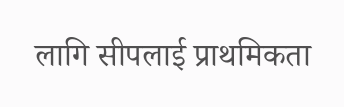लागि सीपलाई प्राथमिकता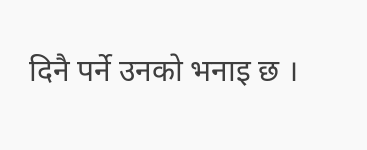दिनै पर्ने उनको भनाइ छ ।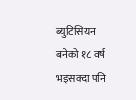ब्युटिसियन बनेको १८ वर्ष भइसक्दा पनि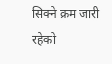सिक्ने क्रम जारी रहेको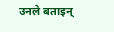उनले बताइन्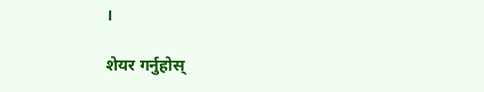।

शेयर गर्नुहोस्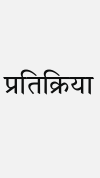प्रतिक्रिया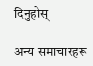दिनुहोस्

अन्य समाचारहरू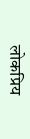लोकप्रिय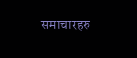समाचारहरु